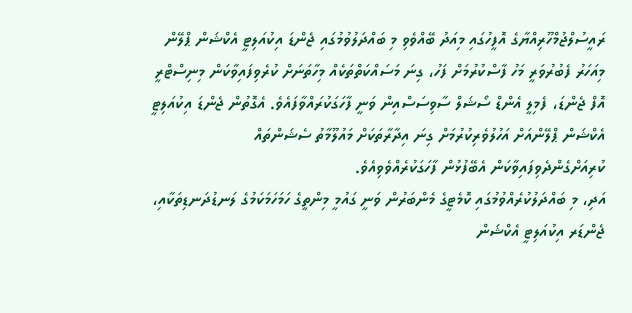ރައީސުލްޖުމްހޫރިއްޔާގެ އޮފީހުގައި މިއަދު ބޭއްވެވި މި ބައްދަލުވުމުގައި ޖެންޑަ އިކުއަލިޓީ އެކްޝަން ޕްލޭން މިއަހަރު ފެބުރުވަރީ މަހު ފާސްކުރުމަށް ފަހު، ގިނަ މަސައްކަތްތަކެއް މިހާތަނަށް ކުރެވިފައިވާކަން މިނިސްޓްރީ އޮފް ޖެންޑަ، ފެމިލީ އެންޑް ސޯޝަލް ސާވިސަސްއިން ވަނީ ފާހަގަކުރައްވާފައެވެ. އެގޮތުން ޖެންޑަ އިކުއަލިޓީ އެކްޝަން ޕްލޭންއަށް އަހުލުވެރިކުރުމަށް ގިނަ އިދާރާތަކަށް މައުލޫމާތު ސެޝަންތައް ކުރިއަށްގެންދެވިފައިވާކަން އެބޭފުޅުން ފާހަގަކުރެއްވެވިއެވެ.
އަދި، މި ބައްދަލުކުރެއްވުމުގައި ކޮމެޓީގެ މެންބަރުން ވަނީ ގައުމީ މިންތީގެ ހަމަހަމަކަމުގެ ލަނޑުދަނޑިތަކާއި، ޖެންޑަރ އިކުއަލިޓީ އެކްޝަން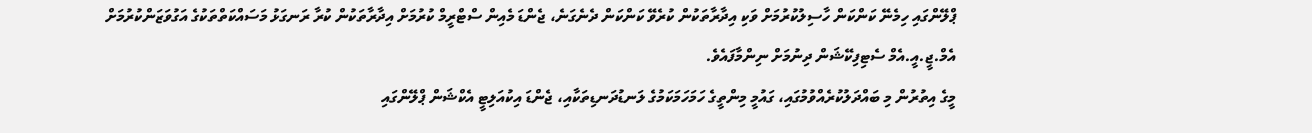ޕްލޭންގައި ހިމެނޭ ކަންކަން ހާސިލުކުރުމަށް ވަކި އިދާރާތަކުން ކުރެވޭ ކަންކަން ދެނެގަނެ، ޖެންޑަ މެއިން ސްޓްރީމް ކުރުމަށް އިދާރާތަކުން ކުރާ ރަނގަޅު މަސައްކަތްތަކުގެ އަގުވަޒަންކުރުމަށް އެމް.ޖީ.އީ.އެމް ސެޓިފިކޭޝަން ދިނުމަށް ނިންމާފައެވެ.
މީގެ އިތުރުން މި ބައްދަލުކުރެއްވުމުގައި، ގައުމީ މިންތީގެ ހަމަހަމަކަމުގެ ލަނޑުދަނޑިތަކާއި، ޖެންޑަ އިކުއަލިޓީ އެކްޝަން ޕްލޭންގައި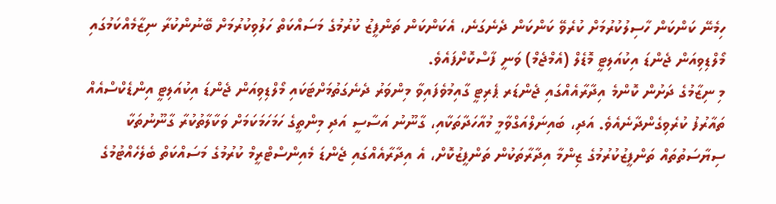ހިމެނޭ ކަންކަން ހާސިލުކުރުމަށް ކުރެވޭ ކަންކަން ދެނެގަނެ، އެކަންކަން ތަންފީޒު ކުރުމުގެ މަސައްކަތް ހަލުވިކުރުމަށް ބޭނުންކުރާ ނިޒާމެއްކަމުގައި މޯލްޑިވިއަން ޖެންޑަ އިކުއަލިޓީ މޮޑެލް (އެމްޖެމް) ވަނީ ފާސްކޮށްފައެވެ.
މި ނިޒާމުގެ ދަށުން ކޮންމެ އިދާރާއެއްގައި ޖެންޑަރ ޕެރިޓީ ގާއިމުވެފައިވާ މިންވަރު ދެނެގަތުމަށްޓަކައި މޯލްޑިވިއަން ޖެންޑަ އިކުއަލިޓީ އިންޑެކްސްއެއް ތައާރުފު ކުރެވިގެންދާނެއެވެ. އަދި، ބައިނަލްއަގްވާމީ މުއާހަދާތަކާއި، ގާނޫނު އަސާސީ އަދި މިންތީގެ ހަމަހަމަކަމަށް ވަކާލާތުކުރާ ގާނޫނުތަކާ ސިޔާސަތުތައް ތަންފީޒުކުރުމުގެ ޒިންމާ އިދާރާތަކުން ތަންފީޒުކޮށް، އެ އިދާރާއެއްގައި ޖެންޑަ މެއިންސްޓްރީމް ކުރުމުގެ މަސައްކަތް ބެލެހެއްޓުމުގެ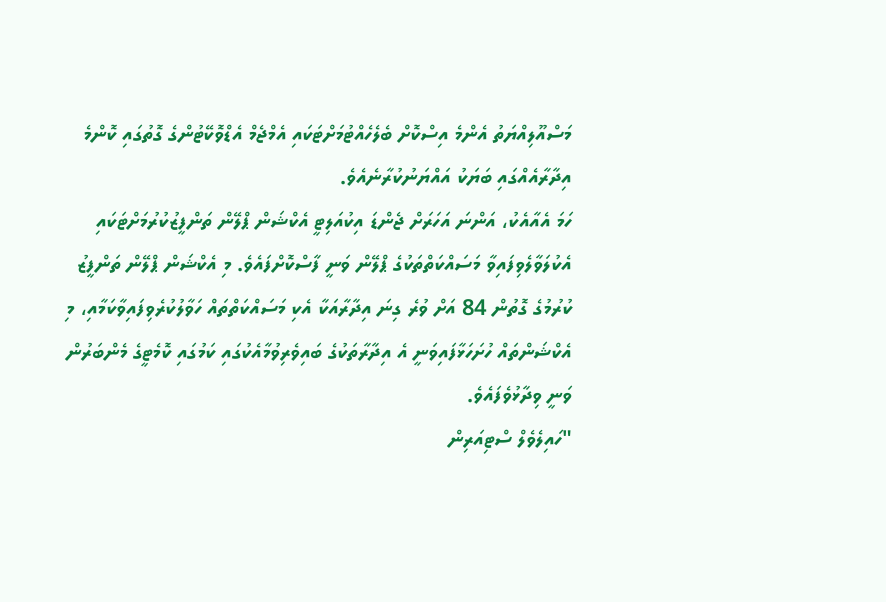މަސްއޫލިއްޔަތު އެންމެ އިސްކޮށް ބެލެހެއްޓުމަށްޓަކައި އެމްޖެމް އެޑްވޮކޭޓުންގެ ގޮތުގައި ކޮންމެ އިދާރާއެއްގައި ބަޔަކު އައްޔަނުކުރާނެއެވެ.
ހަމަ އެއާއެކު، އަންނަ އަހަރަށް ޖެންޑަ އިކުއަލިޓީ އެކްޝަން ޕްލޭން ތަންފީޒުކުރުމަށްޓަކައި އެކުލަވާލެވިފައިވާ މަސައްކަތްތަކުގެ ޕްލޭން ވަނީ ފާސްކޮށްފައެވެ. މި އެކްޝަން ޕްލޭން ތަންފީޒު ކުރުމުގެ ގޮތުން 84 އަށް ވުރެ ގިނަ އިދާރާއަކާ އެކި މަސައްކަތްތައް ހަވާލުކުރެވިފައިވާކަމާއި، މި އެކްޝަންތައް ހުށަހަޅާފައިވަނީ އެ އިދާރާތަކުގެ ބައިވެރިވުމާއެކުގައި ކަމުގައި ކޮމެޓީގެ މެންބަރުން ވަނީ ވިދާޅުވެފައެވެ.
"ހައިލެވެލް ސްޓިއަރިން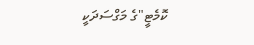ކޮމެޓީ"ގެ މަގްސަދަކީ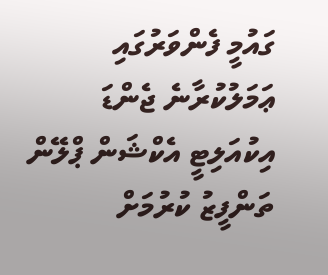ގައުމީ ފެންވަރުގައި ޢަމަލުކުރާނެ ޖެންޑަ އިކުއަލިޓީ އެކްޝަން ޕްލޭން ތަންފީޒު ކުރުމަށް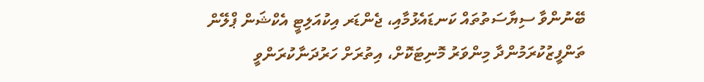ބޭނުންވާ ސިޔާސަތުތައް ކަނޑައެޅުމާއި، ޖެންޑަރ އިކުއަލިޓީ އެކްޝަން ޕްލޭން ތަންފީޒުކުރަމުންދާ މިންވަރު މޮނިޓަކޮށް، އިތުރަށް ހަރުދަނާކުރަންވީ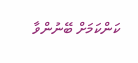ކަންކަމަށް ބޭނުންވާ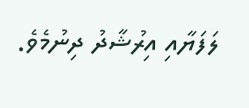ލަފަޔާއި އިރުޝާދު ދިނުމެވެ.